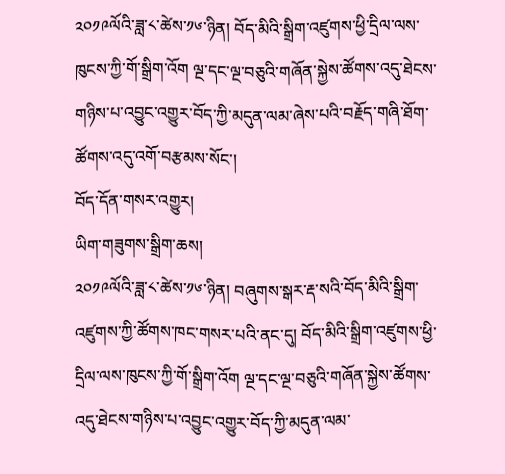༢༠༡༩ལོའི་ཟླ་༨་ཚེས་༡༦་ཉིན། བོད་མིའི་སྒྲིག་འཛུགས་ཕྱི་དྲིལ་ལས་ཁུངས་ཀྱི་གོ་སྒྲིག་འོག ལྔ་དང་ལྔ་བཅུའི་གཞོན་སྐྱེས་ཚོགས་འདུ་ཐེངས་གཉིས་པ་འབྱུང་འགྱུར་བོད་ཀྱི་མདུན་ལམ་ཞེས་པའི་བརྗོད་གཞི་ཐོག་ཚོགས་འདུ་འགོ་བརྩམས་སོང་།
བོད་དོན་གསར་འགྱུར།
ཡིག་གཟུགས་སྒྲིག་ཆས།
༢༠༡༩ལོའི་ཟླ་༨་ཚེས་༡༦་ཉིན། བཞུགས་སྒར་རྡ་སའི་བོད་མིའི་སྒྲིག་འཛུགས་ཀྱི་ཚོགས་ཁང་གསར་པའི་ནང་དུ། བོད་མིའི་སྒྲིག་འཛུགས་ཕྱི་དྲིལ་ལས་ཁུངས་ཀྱི་གོ་སྒྲིག་འོག ལྔ་དང་ལྔ་བཅུའི་གཞོན་སྐྱེས་ཚོགས་འདུ་ཐེངས་གཉིས་པ་འབྱུང་འགྱུར་བོད་ཀྱི་མདུན་ལམ་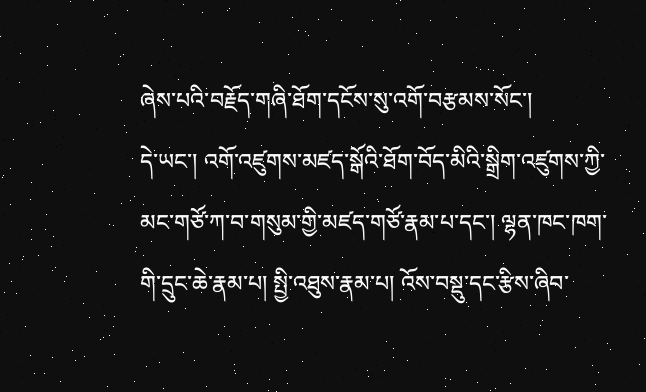ཞེས་པའི་བརྗོད་གཞི་ཐོག་དངོས་སུ་འགོ་བརྩམས་སོང་།
དེ་ཡང་། འགོ་འཛུགས་མཛད་སྒོའི་ཐོག་བོད་མིའི་སྒྲིག་འཛུགས་ཀྱི་མང་གཙོ་ཀ་བ་གསུམ་གྱི་མཛད་གཙོ་རྣམ་པ་དང་། ལྷན་ཁང་ཁག་གི་དྲུང་ཆེ་རྣམ་པ། སྤྱི་འཐུས་རྣམ་པ། འོས་བསྡུ་དང་རྩིས་ཞིབ་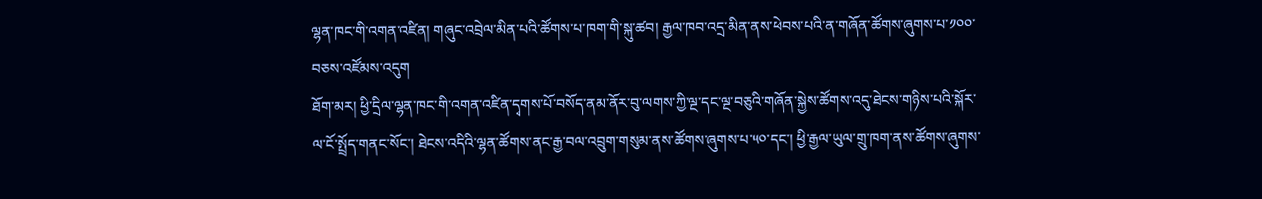ལྷན་ཁང་གི་འགན་འཛིན། གཞུང་འབྲེལ་མིན་པའི་ཚོགས་པ་ཁག་གི་སྐུ་ཚབ། རྒྱལ་ཁབ་འདྲ་མིན་ནས་ཕེབས་པའི་ན་གཞོན་ཚོགས་ཞུགས་པ་༡༠༠་བཅས་འཛོམས་འདུག
ཐོག་མར། ཕྱི་དྲིལ་ལྷན་ཁང་གི་འགན་འཛིན་དྭགས་པོ་བསོད་ནམ་ནོར་བུ་ལགས་ཀྱི་ལྔ་དང་ལྔ་བཅུའི་གཞོན་སྐྱེས་ཚོགས་འདུ་ཐེངས་གཉིས་པའི་སྐོར་ལ་ངོ་སྤྲོད་གནང་སོང་། ཐེངས་འདིའི་ལྷན་ཚོགས་ནང་རྒྱ་བལ་འབྲུག་གསུམ་ནས་ཚོགས་ཞུགས་པ་༥༠་དང་། ཕྱི་རྒྱལ་ཡུལ་གྲུ་ཁག་ནས་ཚོགས་ཞུགས་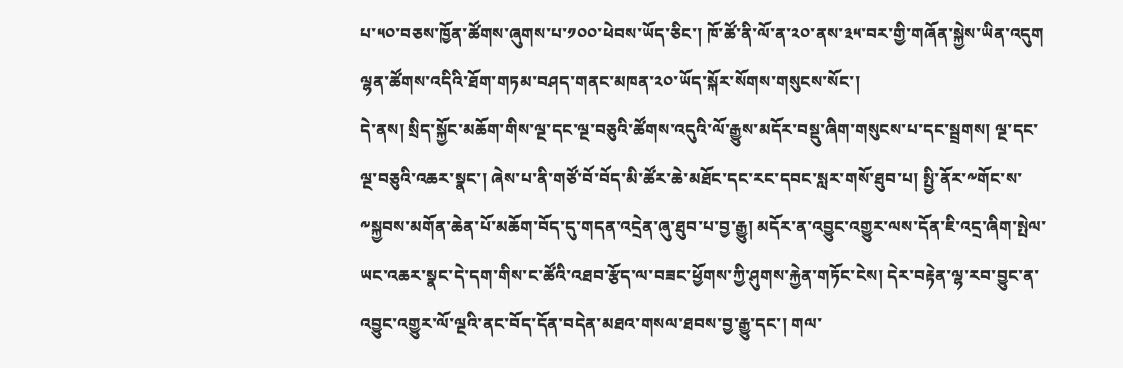པ་༥༠་བཅས་ཁྱོན་ཚོགས་ཞུགས་པ་༡༠༠་ཕེབས་ཡོད་ཅིང་། ཁོ་ཚོ་ནི་ལོ་ན་༢༠་ནས་༣༥་བར་གྱི་གཞོན་སྐྱེས་ཡིན་འདུག ལྷན་ཚོགས་འདིའི་ཐོག་གཏམ་བཤད་གནང་མཁན་༢༠་ཡོད་སྐོར་སོགས་གསུངས་སོང་།
དེ་ནས། སྲིད་སྐྱོང་མཆོག་གིས་ལྔ་དང་ལྔ་བཅུའི་ཚོགས་འདུའི་ལོ་རྒྱུས་མདོར་བསྡུ་ཞིག་གསུངས་པ་དང་སྦྲགས། ལྔ་དང་ལྔ་བཅུའི་འཆར་སྣང་། ཞེས་པ་ནི་གཙོ་བོ་བོད་མི་ཚོར་ཆེ་མཐོང་དང་རང་དབང་སླར་གསོ་ཐུབ་པ། སྤྱི་ནོར་༸གོང་ས་༸སྐྱབས་མགོན་ཆེན་པོ་མཆོག་བོད་དུ་གདན་འདྲེན་ཞུ་ཐུབ་པ་བྱ་རྒྱུ། མདོར་ན་འབྱུང་འགྱུར་ལས་དོན་ཇི་འདྲ་ཞིག་སྤེལ་ཡང་འཆར་སྣང་དེ་དག་གིས་ང་ཚོའི་འཐབ་རྩོད་ལ་བཟང་ཕྱོགས་ཀྱི་ཤུགས་རྐྱེན་གཏོང་ངེས། དེར་བརྟེན་ལྷ་རབ་བྱུང་ན་འབྱུང་འགྱུར་ལོ་ལྔའི་ནང་བོད་དོན་བདེན་མཐའ་གསལ་ཐབས་བྱ་རྒྱུ་དང་། གལ་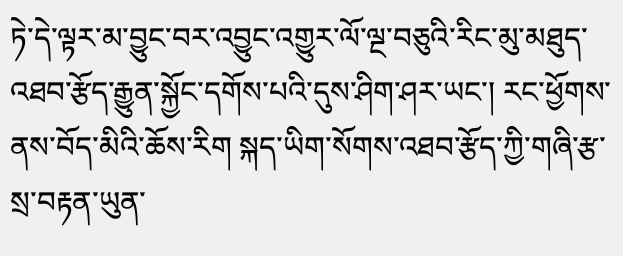ཏེ་དེ་ལྟར་མ་བྱུང་བར་འབྱུང་འགྱུར་ལོ་ལྔ་བཅུའི་རིང་མུ་མཐུད་འཐབ་རྩོད་རྒྱུན་སྐྱོང་དགོས་པའི་དུས་ཤིག་ཤར་ཡང་། རང་ཕྱོགས་ནས་བོད་མིའི་ཆོས་རིག སྐད་ཡིག་སོགས་འཐབ་རྩོད་ཀྱི་གཞི་རྩ་སྲ་བརྟན་ཡུན་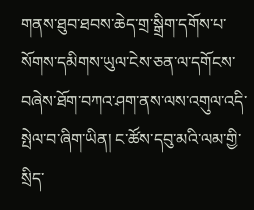གནས་ཐུབ་ཐབས་ཆེད་གྲ་སྒྲིག་དགོས་པ་སོགས་དམིགས་ཡུལ་ངེས་ཅན་ལ་དགོངས་བཞེས་ཐོག་བཀའ་ཤག་ནས་ལས་འགུལ་འདི་སྤེལ་བ་ཞིག་ཡིན། ང་ཚོས་དབུ་མའི་ལམ་གྱི་སྲིད་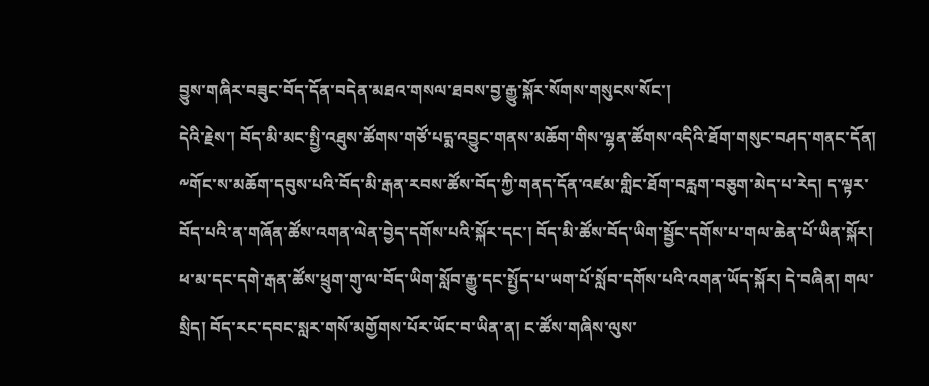བྱུས་གཞིར་བཟུང་བོད་དོན་བདེན་མཐའ་གསལ་ཐབས་བྱ་རྒྱུ་སྐོར་སོགས་གསུངས་སོང་།
དེའི་རྗེས་། བོད་མི་མང་སྤྱི་འཐུས་ཚོགས་གཙོ་པདྨ་འབྱུང་གནས་མཆོག་གིས་ལྷན་ཚོགས་འདིའི་ཐོག་གསུང་བཤད་གནང་དོན། ༸གོང་ས་མཆོག་དབུས་པའི་བོད་མི་རྒན་རབས་ཚོས་བོད་ཀྱི་གནད་དོན་འཛམ་གླིང་ཐོག་བརླག་བཅུག་མེད་པ་རེད། ད་ལྟར་བོད་པའི་ན་གཞོན་ཚོས་འགན་ལེན་བྱེད་དགོས་པའི་སྐོར་དང་། བོད་མི་ཚོས་བོད་ཡིག་སྦྱོང་དགོས་པ་གལ་ཆེན་པོ་ཡིན་སྐོར། ཕ་མ་དང་དགེ་རྒན་ཚོས་ཕྲུག་གུ་ལ་བོད་ཡིག་སློབ་རྒྱུ་དང་སྤྱོད་པ་ཡག་པོ་སློབ་དགོས་པའི་འགན་ཡོད་སྐོར། དེ་བཞིན། གལ་སྲིད། བོད་རང་དབང་སླར་གསོ་མགྱོགས་པོར་ཡོང་བ་ཡིན་ན། ང་ཚོས་གཞིས་ལུས་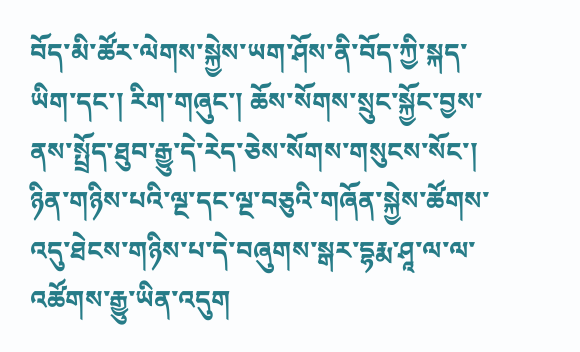བོད་མི་ཚོར་ལེགས་སྐྱེས་ཡག་ཤོས་ནི་བོད་ཀྱི་སྐད་ཡིག་དང་། རིག་གཞུང་། ཆོས་སོགས་སྲུང་སྐྱོང་བྱས་ནས་སྤྲོད་ཐུབ་རྒྱུ་དེ་རེད་ཅེས་སོགས་གསུངས་སོང་།
ཉིན་གཉིས་པའི་ལྔ་དང་ལྔ་བཅུའི་གཞོན་སྐྱེས་ཚོགས་འདུ་ཐེངས་གཉིས་པ་དེ་བཞུགས་སྒར་དྷརྨ་ཤཱ་ལ་ལ་འཚོགས་རྒྱུ་ཡིན་འདུག